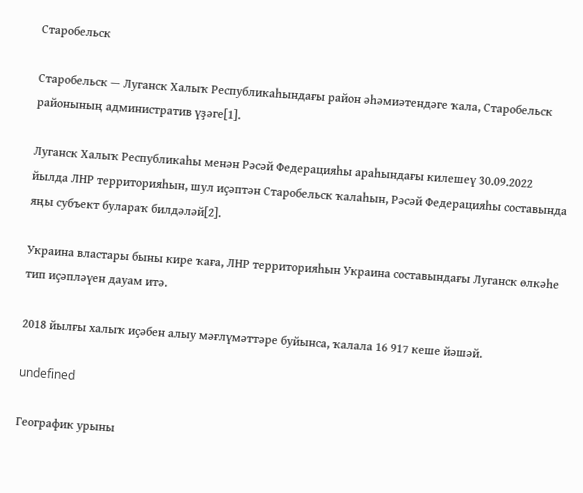Старобельск

Старобельск — Луганск Халыҡ Республикаһындағы район әһәмиәтендәге ҡала, Старобельск районының административ үҙәге[1].

Луганск Халыҡ Республикаһы менән Рәсәй Федерацияһы араһындағы килешеү 30.09.2022 йылда ЛНР территорияһын, шул иҫәптән Старобельск ҡалаһын, Рәсәй Федерацияһы составында яңы субъект булараҡ билдәләй[2].

Украина властары быны кире ҡаға, ЛНР территорияһын Украина составындағы Луганск өлкәһе тип иҫәпләүен дауам итә.

2018 йылғы халыҡ иҫәбен алыу мәғлүмәттәре буйынса, ҡалала 16 917 кеше йәшәй.

undefined

Географик урыны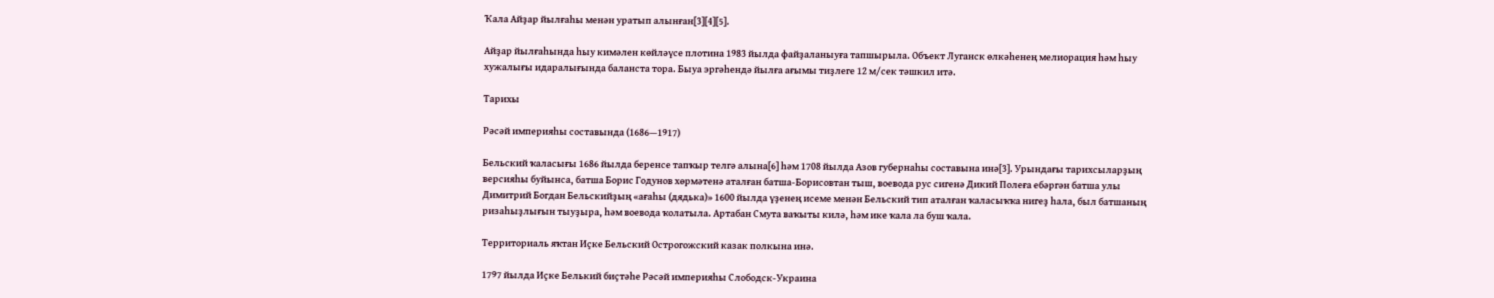Ҡала Айҙар йылғаһы менән уратып алынған[3][4][5].

Айҙар йылғаһында һыу кимәлен көйләүсе плотина 1983 йылда файҙаланыуға тапшырыла. Объект Луганск өлкәһенең мелиорация һәм һыу хужалығы идаралығында баланста тора. Быуа эргәһендә йылға ағымы тиҙлеге 12 м/сек тәшкил итә.

Тарихы

Рәсәй империяһы составында (1686—1917)

Бельский ҡаласығы 1686 йылда беренсе тапҡыр телгә алына[6] һәм 1708 йылда Азов губернаһы составына инә[3]. Урындағы тарихсыларҙың версияһы буйынса, батша Борис Годунов хөрмәтенә аталған батша-Борисовтан тыш, воевода рус сигенә Дикий Полеға ебәргән батша улы Димитрий Богдан Бельскийҙың «ағаһы (дядька)» 1600 йылда үҙенең исеме менән Бельский тип аталған ҡаласыҡҡа нигеҙ һала, был батшаның ризаһыҙлығын тыуҙыра, һәм воевода ҡолатыла. Артабан Смута ваҡыты килә, һәм ике ҡала ла буш ҡала.

Территориаль яҡтан Иҫке Бельский Острогожский казак полкына инә.

1797 йылда Иҫке Белький биҫтәһе Рәсәй империяһы Слободск-Украина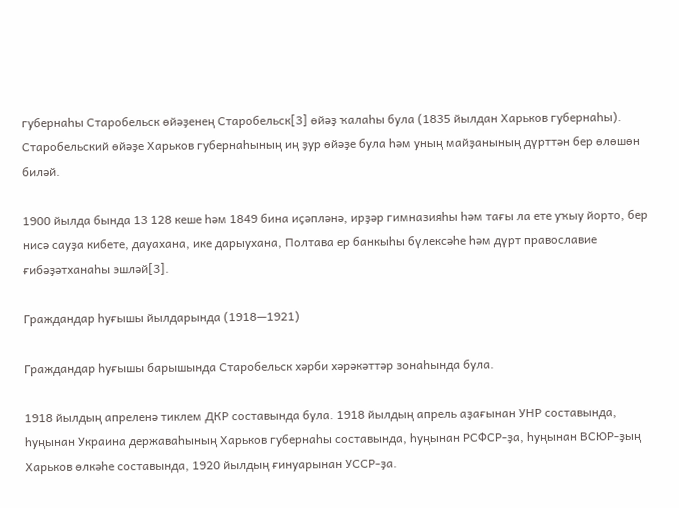губернаһы Старобельск өйәҙенең Старобельск[3] өйәҙ ҡалаһы була (1835 йылдан Харьков губернаһы). Старобельский өйәҙе Харьков губернаһының иң ҙур өйәҙе була һәм уның майҙанының дүрттән бер өлөшөн биләй.

1900 йылда бында 13 128 кеше һәм 1849 бина иҫәпләнә, ирҙәр гимназияһы һәм тағы ла ете уҡыу йорто, бер нисә сауҙа кибете, дауахана, ике дарыухана, Полтава ер банкыһы бүлексәһе һәм дүрт православие ғибәҙәтханаһы эшләй[3].

Граждандар һуғышы йылдарында (1918—1921)

Граждандар һуғышы барышында Старобельск хәрби хәрәкәттәр зонаһында була.

1918 йылдың апреленә тиклем ДКР составында була. 1918 йылдың апрель аҙағынан УНР составында, һуңынан Украина державаһының Харьков губернаһы составында, һуңынан РСФСР-ҙа, һуңынан ВСЮР-ҙың Харьков өлкәһе составында, 1920 йылдың ғинуарынан УССР-ҙа.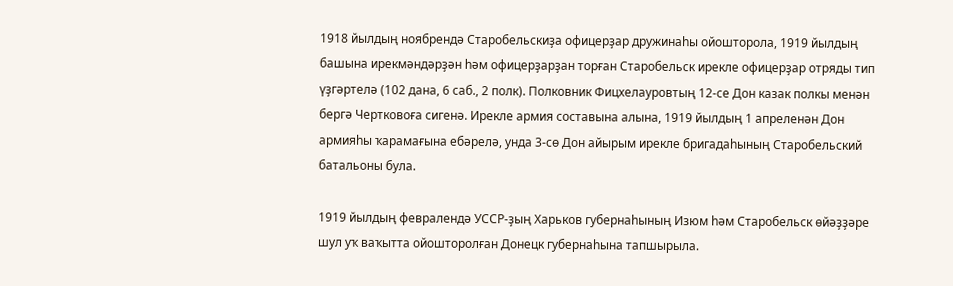1918 йылдың ноябрендә Старобельскиҙа офицерҙар дружинаһы ойошторола, 1919 йылдың башына ирекмәндәрҙән һәм офицерҙарҙан торған Старобельск ирекле офицерҙар отряды тип үҙгәртелә (102 дана, 6 саб., 2 полк). Полковник Фицхелауровтың 12-се Дон казак полкы менән бергә Чертковоға сигенә. Ирекле армия составына алына, 1919 йылдың 1 апреленән Дон армияһы ҡарамағына ебәрелә, унда 3-сө Дон айырым ирекле бригадаһының Старобельский батальоны була.

1919 йылдың февралендә УССР-ҙың Харьков губернаһының Изюм һәм Старобельск өйәҙҙәре шул уҡ ваҡытта ойошторолған Донецк губернаһына тапшырыла.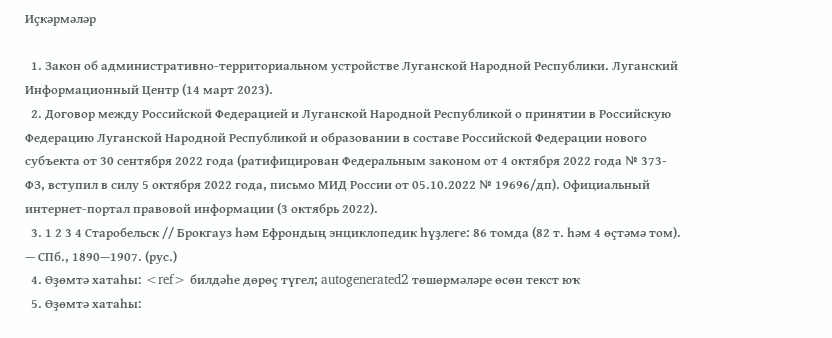Иҫкәрмәләр

  1. Закон об административно-территориальном устройстве Луганской Народной Республики. Луганский Информационный Центр (14 март 2023).
  2. Договор между Российской Федерацией и Луганской Народной Республикой о принятии в Российскую Федерацию Луганской Народной Республикой и образовании в составе Российской Федерации нового субъекта от 30 сентября 2022 года (ратифицирован Федеральным законом от 4 октября 2022 года № 373-ФЗ, вступил в силу 5 октября 2022 года, письмо МИД России от 05.10.2022 № 19696/дп). Официальный интернет-портал правовой информации (3 октябрь 2022).
  3. 1 2 3 4 Старобельск // Брокгауз һәм Ефрондың энциклопедик һүҙлеге: 86 томда (82 т. һәм 4 өҫтәмә том). — СПб., 1890—1907. (рус.)
  4. Өҙөмтә хатаһы: <ref> билдәһе дөрөҫ түгел; autogenerated2 төшөрмәләре өсөн текст юҡ
  5. Өҙөмтә хатаһы: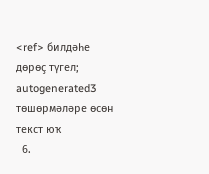<ref> билдәһе дөрөҫ түгел; autogenerated3 төшөрмәләре өсөн текст юҡ
  6.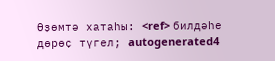Өҙөмтә хатаһы: <ref> билдәһе дөрөҫ түгел; autogenerated4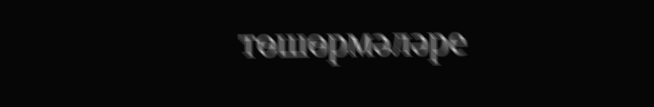төшөрмәләре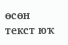өсөн текст юҡ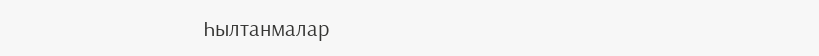Һылтанмалар